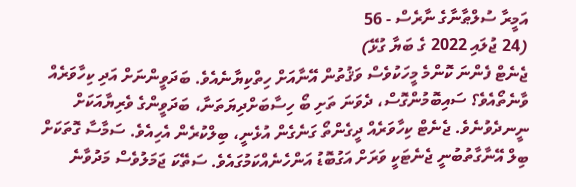އަމީރާ ސުލްޠާނާގެ ނާރެސް - 56
(24 ޖުލައި 2022 ގެ ބަޔާ ގުޅޭ)
ޖެނެޓް ފެންނަ ކޮންމެ މީހަކުވެސް ވަޤުތުން އޭނާއަށް ހިތްކިޔާނެއެވެ. ބަދަވީންނަށް އަދި ކިހާވަރެއް ވާނެތޯއެވެ؟ ސައިބޮމުންގޮސް، ދެވަނަ ތަށި ބޯ ހިސާބަށްދިޔަތަނާ، ބަދަވީންގެ ވެރިޔާއަކަށް ނީނދެވުނެވެ. ޖެނެޓް ކިހާވަރެއް ދީގެންތޯ ގަނެގެން އުޅެނީ، ބިލްކުރެން އެހިއެވެ. ސަމާސާ ގޮތަކަށް ބިލް އޭނާގާތުބުނީ ޖެނެޓަކީ ވަރަށް އަގުބޮޑު އަންހެނެއްކަމުގައެވެ. ސަތޭކަ ޖަމަލުވެސް މަދުވާނެ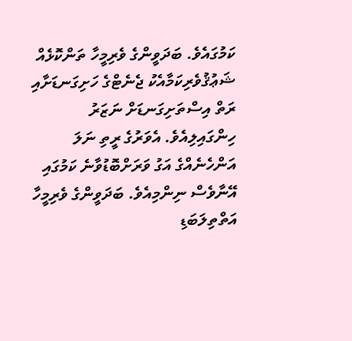ކަމުގައެވެ. ބަދަވީންގެ ވެރިމީހާ ތަންކޮޅެއް ޝަޢުޤުވެރިކަމާއެކު ޖެނެޓްގެ ހަށިގަނޑަށާއި ރަތް އިސްތަށިގަނޑަށް ނަޒަރު ހިންގައިލިއެވެ. އެވަރުގެ ރީތި ނަލަ އަންހެނެއްގެ އަގު ވަރަށްބޮޑުވާނެ ކަމުގައި އޭނާވެސް ނިންމިއެވެ. ބަދަވީންގެ ވެރިމީހާ އަތްތިލަބަޑި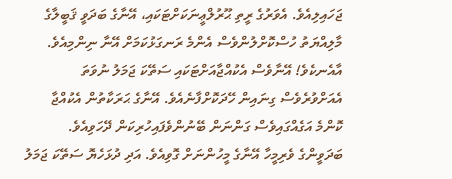ޖަހައިލިއެވެ. އެވަރުގެ ރީތި ޙޫރުލްޢީނަކަށްޓަކައި، އޭނާގެ ބަދަވީ ޤަބީލާގެ މާލިއްޔަތު ހުސްކޮށްލުންވެސް އެންމެ ރަނގަޅުކަމަށް އޭނާ ނިންމިއެވެ. އާއެނކެވެ! އޭނާވެސް އެކުއްޖާއަށްޓަކައި ސަތޭކަ ޖަމަލު ނުވަތަ އެއަށްވުރެވެސް ގިނައިން ހޭދަކޮށްފާނެއެވެ. އޭނާގެ ޙަރަކާތުން އެކުއްޖާ ކޮންމެ އަގެއްގައިވެސް ގަންނަން ބޭނުންވެފައިހުރިކަން ދޭހަވިއެވެ.
ބަދަވީންގެ ވެރިމީހާ އޭނާގެ މީހުންނަށް ގޮވިއެވެ. އަދި ދުޅަހެޔޮ ސަތޭކަ ޖަމަލު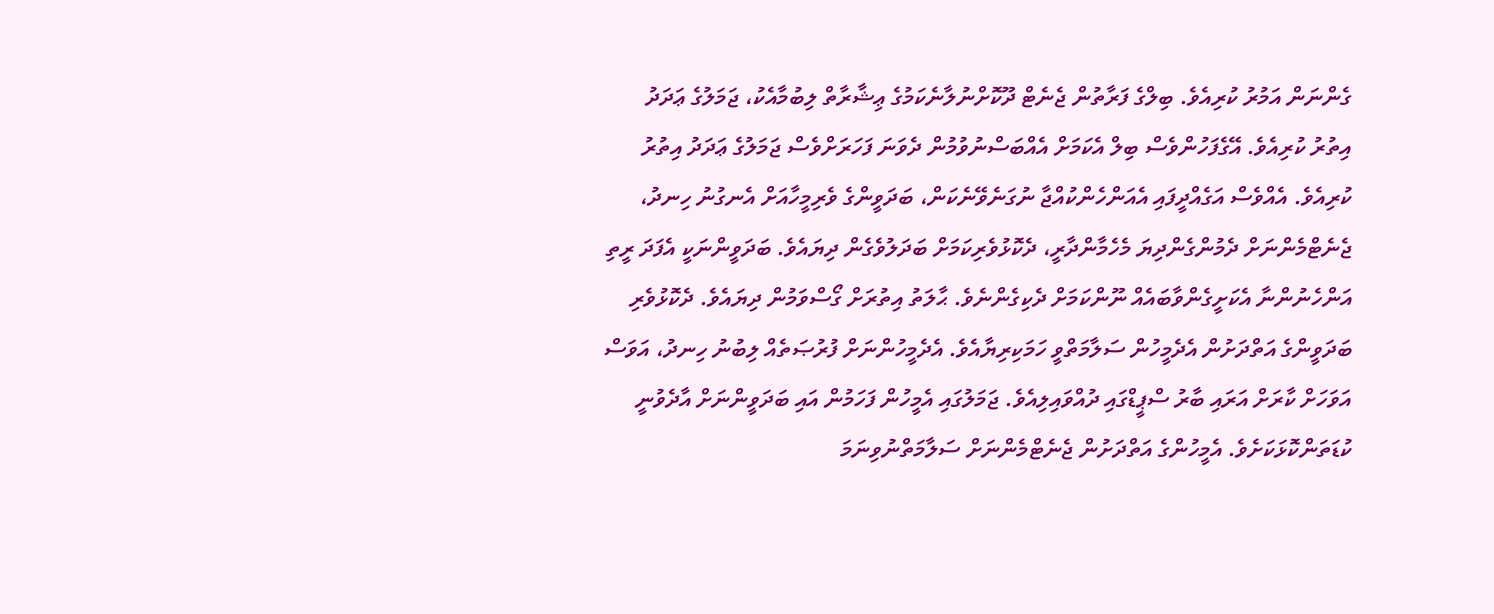ގެންނަން އަމުރު ކުރިއެވެ. ބިލްގެ ފަރާތުން ޖެނެޓް ދޫކޮށްނުލާނެކަމުގެ ޢިޝާރާތް ލިބުމާއެކު، ޖަމަލުގެ ޢަދަދު އިތުރު ކުރިއެވެ. އޭގެފަހުންވެސް ބިލް އެކަމަށް އެއްބަސްނުވުމުން ދެވަނަ ފަހަރަށްވެސް ޖަމަލުގެ ޢަދަދު އިތުރު ކުރިއެވެ. އެއްވެސް އަގެއްދީފައި އެއަންހެންކުއްޖާ ނުގަނެވޭނެކަން، ބަދަވީންގެ ވެރިމީހާއަށް އެނގުނު ހިނދު، ޖެނެޓްމެންނަށް ދެމުންގެންދިޔަ މެހެމާންދާރީ، ދެކޮޅުވެރިކަމަށް ބަދަލުވެގެން ދިޔައެވެ. ބަދަވީންނަކީ އެފަދަ ރީތި އަންހެނުންނާ އެކަށީގެންވާބައެއް ނޫންކަމަށް ދެކިގެންނެވެ. ޙާލަތު އިތުރަށް ގޯސްވަމުން ދިޔައެވެ. ދެކޮޅުވެރި ބަދަވީންގެ އަތްދަށުން އެދެމީހުން ސަލާމަތްވީ ހަމަކިރިޔާއެވެ. އެދެމީހުންނަށް ފުރުޞަތެއް ލިބުނު ހިނދު، އަވަސް އަވަހަށް ކާރަށް އަރައި ބާރު ސްޕީޑްގައި ދުއްވައިލިއެވެ. ޖަމަލުގައި އެމީހުން ފަހަމުން އައި ބަދަވީންނަށް އާދެވުނީ ކުޑަތަންކޮޅަކަށެވެ. އެމީހުންގެ އަތްދަށުން ޖެނެޓްމެންނަށް ސަލާމަތްނުވިނަމަ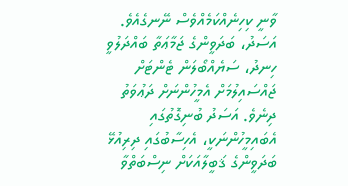ވާނީ ކިހިނެއްކަމެއްވެސް ނޭނގެއެވެ.
އަސަދު، ބަދަވީންގެ ޖަމާޢަތާ ބައްދަލުވީ ހިނދު، ސަޔެއްބޯލަން ޓެންޓަށް ޖައްސައިލުމަށް އެމީހުންނަށް ދަޢުވަތު ދިނެވެ. އަސަދު ބުނިގޮތުގައި އެބައިމީހުންނަކީ، އެހިސާބުގައި ދިރިއުޅޭ ބަދަވީންގެ ޤަބީލާއަކަށް ނިސްބަތްވާ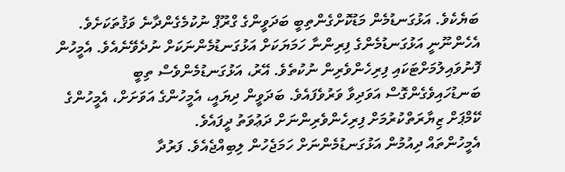ބަޔެކެވެ. އަޅުގަނޑުމެން މަޑުކޮށްގެންތިބީ ބަދަވީންގެ ގްރޫޕް ނުކުމެގެންދާނެ ވަޤުތަކަށެވެ. އެހެންނޫނީ އަޅުގަނޑުމެންގެ ފިރިންނާ ހަމަޔަކަށް އަޅުގަނޑުމެންނަކަށް ނުދެވޭނެއެވެ. އެމީހުން ފޮނުވައިލުމަށްޓަކައި ފިރިހެންވެރިން ނުކުތެވެ. އޭރު، އަޅުގަނޑުމެންވެސް ތިބީ ބަނޑުހައިވެގެންގޮސް އަވަދިވާ ވަރުވެފައެވެ. ބަދަވީން ދިޔައީ، އެމީހުންގެ އަވަށަށް، އެމީހުންގެ ކޭމްޕަށް ޒިޔާރަތްކުރުމަށް ފިރިހެންވެރިންނަށް ދަޢުވަތު ދީފައެވެ.
އެމީހުންތައް ދިއުމުން އަޅުގަނޑުމެންނަށް ހަމަޖެހުން ލިބިއްޖެއެވެ. ފަރުދާ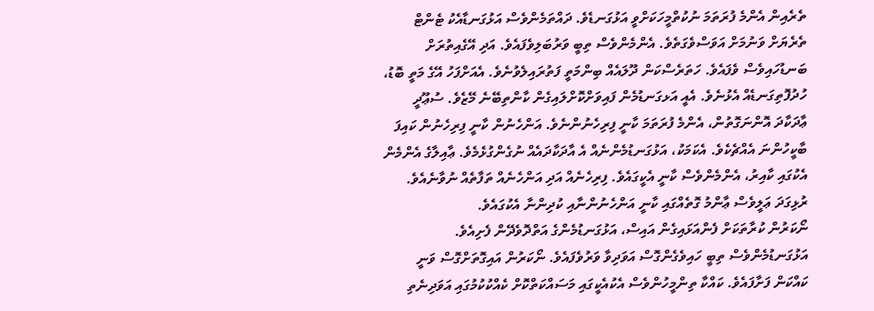ތެރެއިން އެންމެ ފުރަތަމަ ނުކުތްމީހަކަށްވީ އަޅުގަނޑެވެ. ދައްތަމެންވެސް އަޅުގަނޑާއެކު ޓެންޓް ތެރެޔަށް ވަނުމަށް އަވަސްވެގަތެވެ. އެންމެންވެސް ތިބީ ވަރުބަލިވެފައެވެ. އަދި އޭގެއިތުރަށް ބަނޑުހައިވެސް ވެފައެވެ. ހަތަރެސްކަން ދޫލައެއް ބިންމަތީ ފަތުރައިލެވުނެވެ. އެއަށްފަހު އޭގެ މަތީ ބޮޑު، ހުދުފޮތިގަނޑެއް އެޅުނެވެ. އެއީ އަޅގަނޑުމެން ފައިވަށްކޮށްލައިގެން ކާންތިބޭނެ މޭޒެވެ. ސުޢޫދީ ޢާދަކާދަ އޮންނަގޮތުން، އެންމެ ފުރަތަމަ ކާނީ ފިރިހެނުންނެވެ. އަންހެނުން ކާނީ ފިރިހެނުން ކައިފަ ބާކީހުންނަ އެއްޗެކެވެ. އެކަމަކު، އަޅުގަނޑުމެންނެއް އެ އާދަކާދައެއް ނުގެންގުޅެމެވެ. ޢާއިލާގެ އެންމެން އެކުގައި ކާއިރު، އެންމެންވެސް ކާނީ އެކީގައެވެ. ފިރިހެނެއް އަދި އަންހެނެއް ތަފާތެއް ނުވާނެއެވެ. ރުޅިގަދަ ޢަލީވެސް ޢާންމު ގޮތެއްގައި ކާނީ އަންހެނުންނާއި ކުދިންނާ އެކުގައެވެ.
ނޯކަރުން ކުރާތަކަށް ފެންއަޅައިގެން އައިސް، އަޅުގަނޑުމެންގެ އަތްދޮވެދޭން ފެށިއެވެ.  އަޅުގަނޑުމެންވެސް ތިބީ ހައިވެގެންގޮސް އަވަދިވާ ވަރުވެފައެވެ. ނޯކަރުން އައިގޮތަށްގޮސް ވަނީ ކައްކަން ފަށާފައެވެ. ކައްކާ ތިންމީހުންވެސް އެކުއެކީގައި މަސައްކަތްކޮށް ކެއްކުކުމުގައި އަވަދިނެތި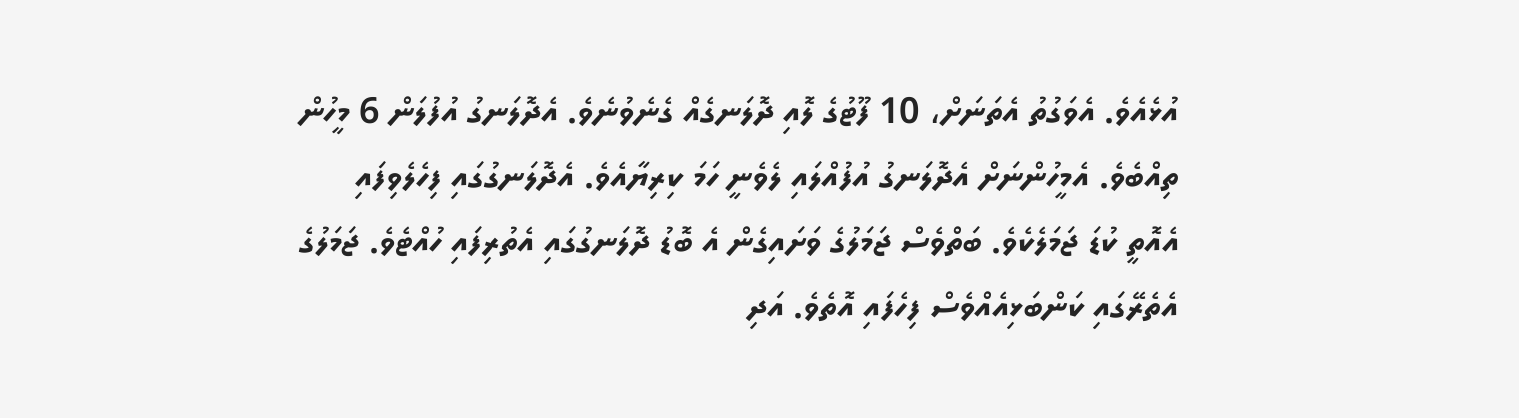އުޅެއެވެ. އެވަގުތު އެތަނަށް، 10 ފޫޓުގެ ލޮއި ދޮލަނގެއް ގެނެވުނެވެ. އެދޮލަނގު އުފުލަން 6 މީހުން ތިއްބެވެ. އެމީހުންނަށް އެދޮލަނގު އުފުއްލައި ލެވެނީ ހަމަ ކިރިޔާއެވެ. އެދޮލަނގުގައި ފިހެލެވިފައި އެއޮތީ ކުޑަ ޖަމަލެކެވެ. ބަތްވެސް ޖަމަލުގެ ވަށައިގެން އެ ބޮޑު ދޮލަނގުގައި އެތުރިފައި ހުއްޓެވެ. ޖަމަލުގެ އެތެރޭގައި ކަންބަޅިއެއްވެސް ފިހެފައި އޮތެވެ. އަދި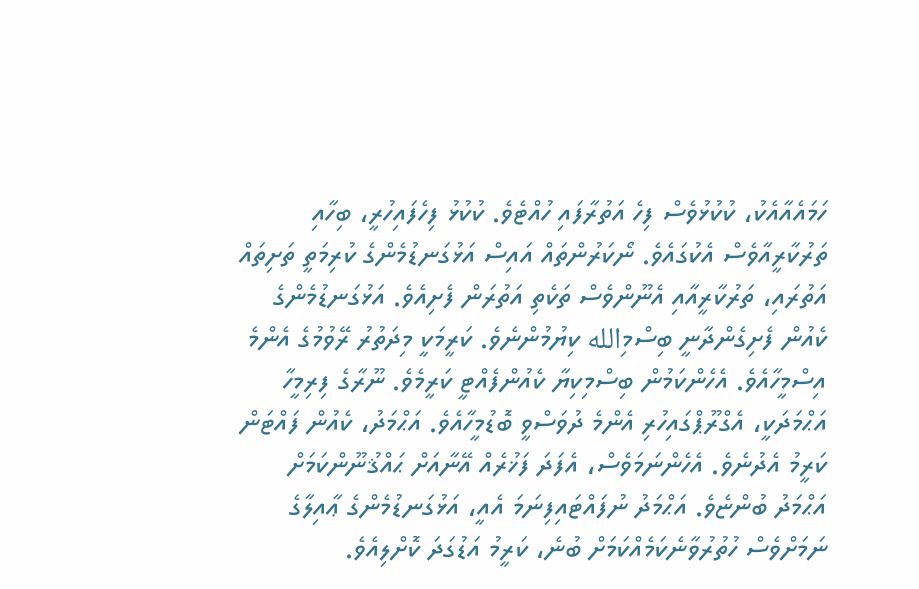ހަމައެއާއެކު، ކުކުޅުވެސް ފިހެ އަތުރާފައި ހުއްޓެވެ. ކުކުޅު ފިހެފައިހުރީ، ބިހާއި ތަރުކާރީއާވެސް އެކުގައެވެ. ނޯކަރުންތައް އައިސް އަޅުގަނޑުމެންގެ ކުރިމަތީ ތަށިތައް އަތުރައި، ތަރުކާރީއާއި އެނޫންވެސް ތަކެތި އަތުރަން ފެށިއެވެ. އަޅުގަނޑުމެންގެ ކެއުން ފެށިގެންދާނީ ބިސްމިالله ކިޔުމުންނެވެ. ކަރީމަކީ މިދަތުރު ރޭވުމުގެ އެންމެ އިސްމީހާއެވެ. އެހެންކަމުން ބިސްމިކިޔާ ކެއުންފެއްޓީ ކަރީމެވެ. ނޫރާގެ ފިރިމީހާ އަޙްމަދަކީ، އެގްރޫޕްގައިހުރި އެންމެ ދުވަސްވީ ބޮޑުމީހާއެވެ. އަޙްމަދު، ކެއުން ފައްޓަން ކަރީމު އެދުނެވެ. އެހެންނަމަވެސް، އެފަދަ ފަޚުރެއް އޭނާއަށް ޙައްޤުނޫންކަމަށް އަޙްމަދު ބުންޏެވެ. އަޙްމަދު ނުފައްޓައިފިނަމަ އެއީ، އަޅުގަނޑުމެންގެ ޢާއިލާގެ ނަމަށްވެސް ހުތުރުވާނެކަމެއްކަމަށް ބުނެ، ކަރީމު އަޑުގަދަ ކޮށްލިއެވެ.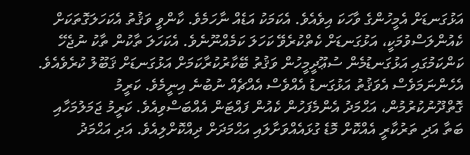އަޅުގަނޑަށް އެމީހުންގެ ވާހަކަ އިވެއެވެ. އެކަމަކު އަޑެއް ނާހަމެވެ. ކާންވީ ވަޤުތު އެކަހަލަގޮތަކަށް ކެއުންލަސްވުމަކީ، އަޅުގަނޑަށް ކެތްކުރެވޭ ކަހަލަ ކަމެއްނޫނެވެ. އެކަހަލަ ތާކުން ތާކު ނުޖެހޭ ކަންކަމުގައި އަޅުގަނޑުމެން ސުޢޫދީމީހުން ވަޤުތު ބޭކާރުކުރާކަމަށް އަޅުގަނޑަށް ޤަބޫލު ކުރެވެއެވެ. އެހެންނަމަވެސް އެވަޤުތު އަޅުގަނޑު އެއްވެސް އެއްޗެއް ނުބުނެ އިނީމެވެ. ކަރީމު ގޮތްދޫނުކުރުމުން، އަޙްމަދު އެންމެފަހުން ކެއުން ފައްޓަން އެއްބަސްވިއެވެ. ކަރީމު ޖަމަލުމަހާއި ބަތާ އަދި ތަރުކާރީ އެއްކޮށް މޮޑެ ގުޅައެއްވަށާލައި އަޙްމަދަށް ދިއްކޮށްލިއެވެ. އަދި އަޙްމަދު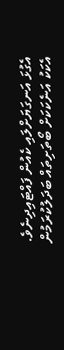އެގުޅަ އަނގަޔަށްލައި ކެއުން ފައްޓައިދިނެވެ. އެކަކު އަނެކަކަށް ބޯތަށިތައް ބަދަލުކުރަމުން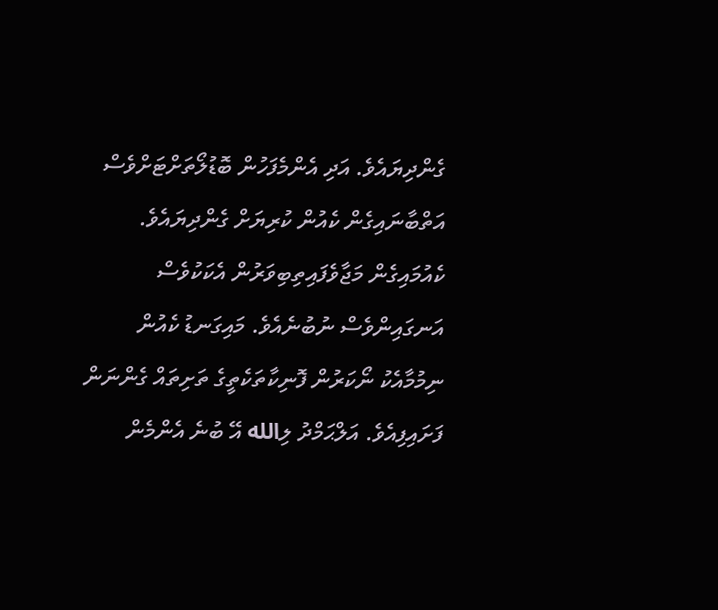ގެންދިޔައެވެ. އަދި އެންމެފަހުން ބޮޑުލޯތަށްޓަށްވެސް އަތްބާނައިގެން ކެއުން ކުރިޔަށް ގެންދިޔައެވެ. ކެއުމައިގެން މަޖާވެފައިތިބިވަރުން އެކަކުވެސް އަނގައިންވެސް ނުބުނެއެވެ. މައިގަނޑު ކެއުން ނިމުމާއެކު ނޯކަރުން ފޮނިކާތަކެތީގެ ތަށިތައް ގެންނަން ފަށައިފިއެވެ. އަލްޙަމްދު ލިالله އޭ ބުނެ އެންމެން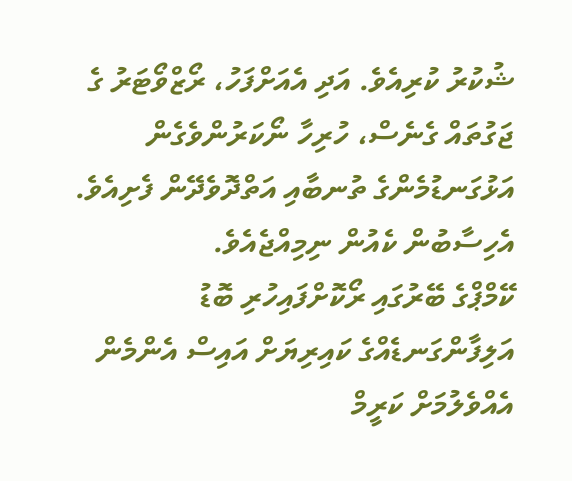ޝުކުރު ކުރިއެވެ. އަދި އެއަށްފަހު، ރޯޒްވޯޓަރު ގެ ޖަގުތައް ގެނެސް، ހުރިހާ ނޯކަރުންވެގެން އަޅުގަނޑުމެންގެ ތުނބާއި އަތްދޮވެދޭން ފެށިއެވެ. އެހިސާބުން ކެއުން ނިމިއްޖެއެވެ.
ކޭމްޕްގެ ބޭރުގައި ރޯކޮށްފައިހުރި ބޮޑު އަލިފާންގަނޑެއްގެ ކައިރިޔަށް އައިސް އެންމެން އެއްވެލުމަށް ކަރީމް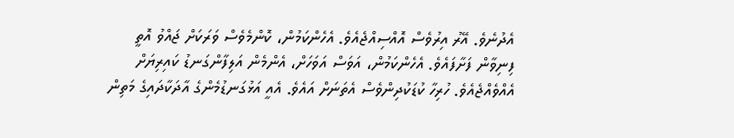އެދުނެވެ. އޭރު އިރުވެސް އޮއްސިއްޖެއެވެ. އެހެންކަމުން، ކޮންމެވެސް ވަރަކަށް ޖައްވު އޮތީ ފިނިވާން ފަށާފައެވެ. އެހެންކަމުން، އަވަސް އަވަހަށް، އެންމެން އަލިފާންގަނޑު ކައިރިޔަށް އެއްވެއްޖެއެވެ. ހުރިހާ ކުޑަކުދިންވެސް އެތަނަށް އައެވެ. އެއީ އަޅުގަނޑުމެންގެ އާދަކާދައިގެ މަތިން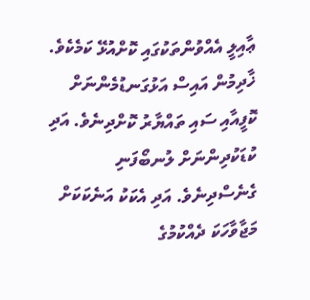ޢާއިލީ އެއްވުންތަކުގައި ކޮށްއުޅޭ ކަމެކެވެ. ޚާދިމުން އައިސް އަޅުގަނޑުމެންނަށް ކޮފީއާއި ސައި ތައްޔާރު ކޮށްދިނެވެ. އަދި ކުޑަކުދިންނަށް ލުނބޯފަނި ގެނެސްދިނެވެ. އަދި އެކަކު އަނެކަކަށް މަޖާވާހަކަ ދެއްކުމުގެ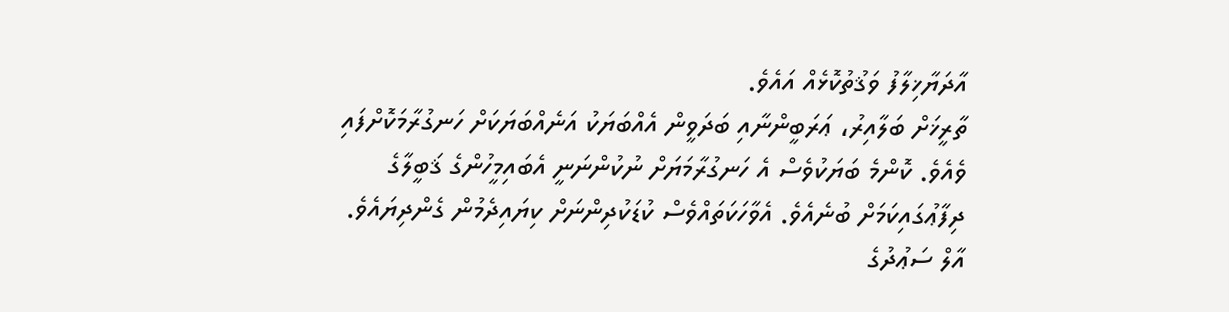އާދަޔާޚިލާފު ވަޤުތުކޮޅެއް އައެވެ.
ތާރީޚަށް ބަލާއިރު، ޢަރަބީންނާއި ބަދަވީން އެއްބަޔަކު އަނެއްބަޔަކަށް ހަނގުރާމަކޮށްފައި ވެއެވެ. ކޮންމެ ބަޔަކުވެސް އެ ހަނގުރާމަޔަށް ނުކުންނަނީ އެބައިމީހުންގެ ޤަބީލާގެ ދިފާޢުގައިކަމަށް ބުނެއެވެ. އެވާހަކަތައްވެސް ކުޑަކުދިންނަށް ކިޔައިދެމުން ގެންދިޔައެވެ. އާލް ސަޢުދުގެ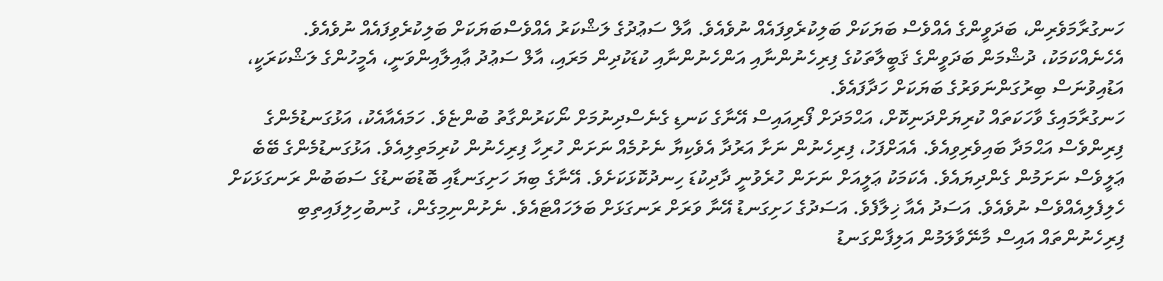ހަނގުރާމަވެރިން، ބަދަވީންގެ އެއްވެސް ބަޔަކަށް ބަލިކުރެވިފައެއް ނުވެއެވެ. އާލް ސަޢުދުގެ ލަޝްކަރު އެއްވެސްބަޔަކަށް ބަލިކުރެވިފައެއް ނުވެއެވެ. އެހެނެއްކަމަކު، ދުޝްމަން ބަދަވީންގެ ޤަބީލާތަކުގެ ފިރިހެނުންނާއި އަންހެނުންނާއި ކުޑަކުދިން މަރައި، އާލް ސަޢުދު ޢާއިލާއިންވަނީ، އެމީހުންގެ ލަޝްކަރަކީ، އަޑުއިވުނަސް ބިރުގަންނަވަރުގެ ބަޔަކަށް ހަދާފައެވެ.
ހަނގުރާމައިގެ ވާހަކަތައް ކުރިޔަށްދަނިކޮށް، އަޙްމަދަށް ފޯރިއައިސް އޭނާގެ ކަނޑި ގެނެސްދިނުމަށް ނޯކަރުންގާތު ބުންޏެވެ. ހަމައެއާއެކު، އަޅުގަނޑުމެންގެ ފިރިންވެސް އަޙްމަދާ ބައިވެރިވިއެވެ. އެއަށްފަހު، ފިރިހެނުން ނަށާ އަރުދާ އެވެކިޔާ ނެށުމެއް ނަށަން ހުރިހާ ފިރިހެނުން ކުރިމަތިލިއެވެ. އަޅުގަނޑުމެންގެ ބޭބެ ޢަލީވެސް ނަށަމުން ގެންދިޔައެވެ. އެކަމަކު ޢަލީއަށް ނަށަން ހުރެވުނީ ދާދިކުޑަ ހިނދުކޮޅަކަށެވެ. އޭނާގެ ބިޔަ ހަށިގަނޑާއި ބޮޑުބަނޑުގެ ސަބަބުން ރަނގަޅަކަށް ހެލިފެލިއެއްވެސް ނުވެއެވެ. އަސަދު އެއާ ޚިލާފެވެ. އަސަދުގެ ހަށިގަނޑު އޭނާ ވަރަށް ރަނގަޅަށް ބަލަހައްޓައެވެ. ނެށުންނިމިގެން، ގުނބުހިލިފައިތިބި ފިރިހެނުންތައް އައިސް މާނޭވާލަމުން އަލިފާންގަނޑު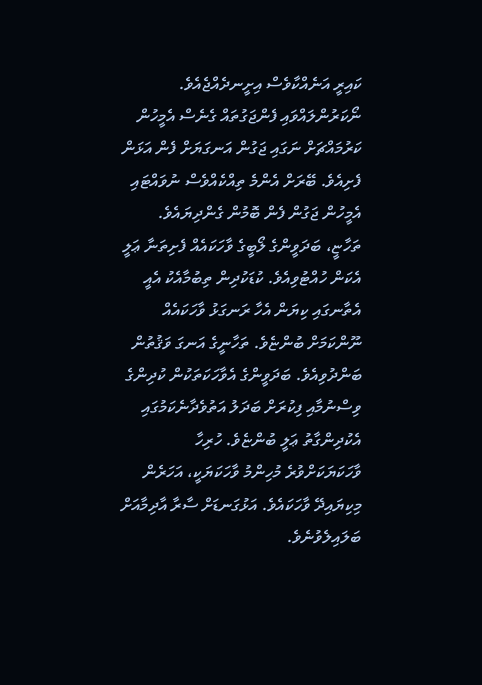ކައިރީ އަނެއްކާވެސް އިށީނދެއްޖެއެވެ.
ނޯކަރުންލައްވައި ފެންޖަގުތައް ގެނެސް އެމީހުން ކަރުމައްޗަށް ނަގައި ޖަގުން އަނގަޔަށް ފެން އަޅަން ފެށިއެވެ. ބޭރަށް އެންމެ ތިއްކެއްވެސް ނުވައްޓައި އެމީހުން ޖަގުން ފެން ބޮމުން ގެންދިޔައެވެ. ތަހާޏީ، ބަދަވީންގެ ލޯބީގެ ވާހަކައެއް ފެށިތަނާ ޢަލީ އެކަން ހުއްޓުވިއެވެ. ކުޑަކުދިން ތިބުމާއެކު އެއީ އެތާނގައި ކިޔަން އެހާ ރަނގަޅު ވާހަކައެއް ނޫންކަމަށް ބުންޏެވެ. ތަހާނީގެ އަނގަ ވަޤުތުން ބަންދުވިއެވެ. ބަދަވީންގެ އެވާހަކަތަކުން ކުދިންގެ ވިސްނުމާއި ފިކުރަށް ބަދަލު އަތުވެދާނެކަމުގައި އެކުދިންގާތު ޢަލީ ބުންޏެވެ. ހުރިހާ ވާހަކަޔަކަށްވުރެ މުހިންމު ވާހަކަޔަކީ، އަހަރެން މިކިޔައިދޭ ވާހަކައެވެ. އަޅުގަނޑަށް ސާރާ އާދިމާއަށް ބަލައިލެވުނެވެ.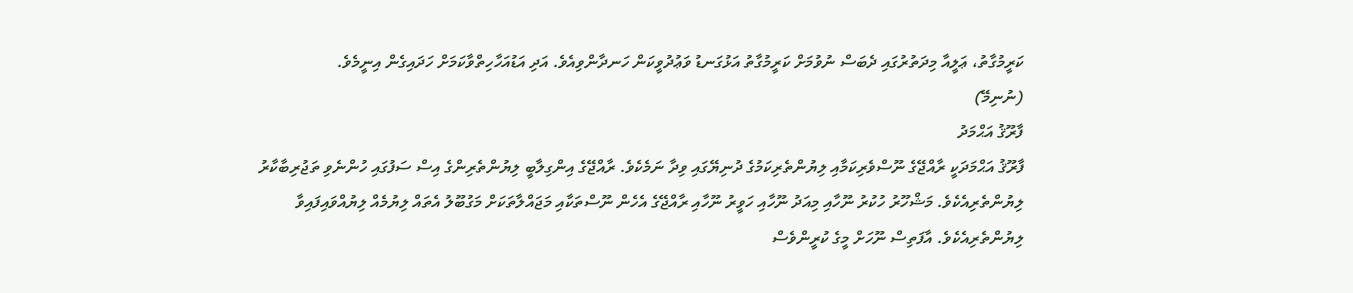ކަރީމުގާތު، ޢަލީއާ މިދަތުރުގައި ދެބަސް ނުވުމަށް ކަރީމުގާތު އަޅުގަނޑު ވަޢުދުވީކަން ހަނދާންވިއެވެ. އަދި އަޑުއަހާހިތްވާކަމަށް ހަދައިގެން އިނީމެވެ.
(ނުނިމޭ)
ފާރޫޤު އަޙްމަދު
ފާރޫޤު އަޙްމަދަކީ ރާއްޖޭގެ ނޫސްވެރިކަމާއި ލިޔުންތެރިކަމުގެ ދުނިޔޭގައި ވިދާ ނަމެކެވެ. ރާއްޖޭގެ އިންގިލާބީ ލިޔުންތެރިންގެ އިސް ސަފުގައި ހުންނެވި ތަޖުރިބާކާރު ލިޔުންތެރިއެކެވެ. މަޝްހޫރު ހުކުރު ނޫހާއި މިއަދު ނޫހާއި ހަވީރު ނޫހާއި ރާއްޖޭގެ އެހެން ނޫސްތަކާއި މަޖައްލާތަކަށް މަގުބޫލު އެތައް ލިޔުމެއް ލިޔުއްވައިފައިވާ ލިޔުންތެރިއެކެވެ. އާފަތިސް ނޫހަށް މީގެ ކުރީންވެސް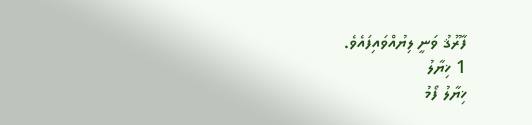ފާރޫޤު ވަނީ ލިޔުއްވައިފައެވެ.
1 ޚިޔާލު
ޚިޔާލު ފޯމު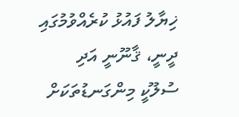ޚިޔާލު ފައުޅު ކުރެއްވުމުގައި ދީނީ، ޤާނޫނީ އަދި ސުލޫކީ މިންގަނޑުތަކަށް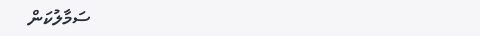ސަމާލުކަން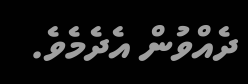ދެއްވުން އެދެމެވެ.